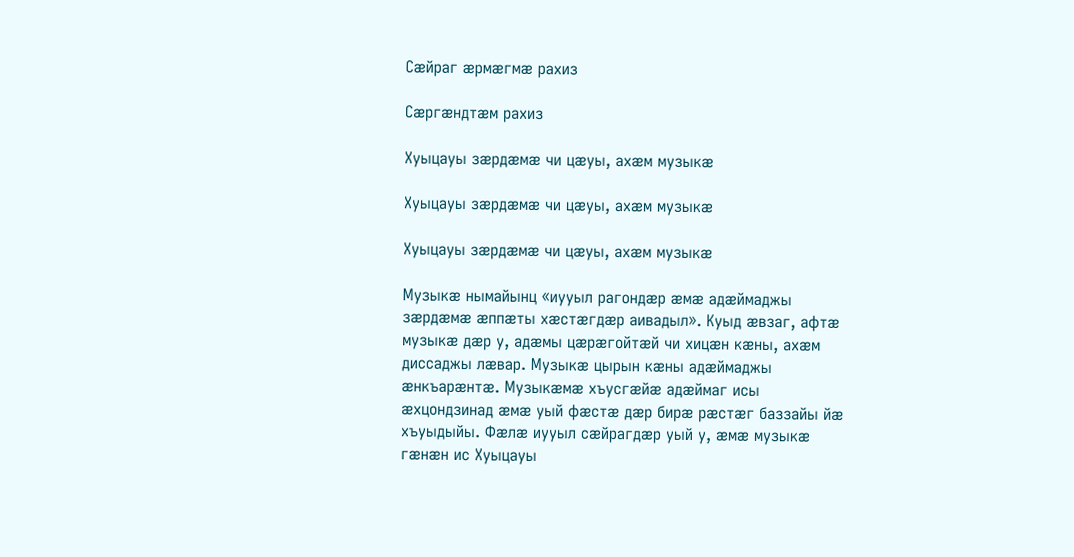Сӕйраг ӕрмӕгмӕ рахиз

Сӕргӕндтӕм рахиз

Хуыцауы зӕрдӕмӕ чи цӕуы, ахӕм музыкӕ

Хуыцауы зӕрдӕмӕ чи цӕуы, ахӕм музыкӕ

Хуыцауы зӕрдӕмӕ чи цӕуы, ахӕм музыкӕ

Музыкӕ нымайынц «иууыл рагондӕр ӕмӕ адӕймаджы зӕрдӕмӕ ӕппӕты хӕстӕгдӕр аивадыл». Куыд ӕвзаг, афтӕ музыкӕ дӕр у, адӕмы цӕрӕгойтӕй чи хицӕн кӕны, ахӕм диссаджы лӕвар. Музыкӕ цырын кӕны адӕймаджы ӕнкъарӕнтӕ. Музыкӕмӕ хъусгӕйӕ адӕймаг исы ӕхцондзинад ӕмӕ уый фӕстӕ дӕр бирӕ рӕстӕг баззайы йӕ хъуыдыйы. Фӕлӕ иууыл сӕйрагдӕр уый у, ӕмӕ музыкӕ гӕнӕн ис Хуыцауы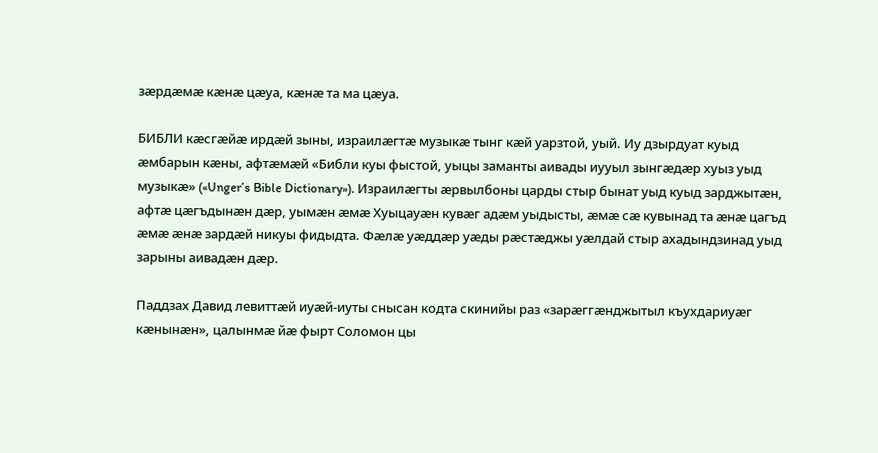зӕрдӕмӕ кӕнӕ цӕуа, кӕнӕ та ма цӕуа.

БИБЛИ кӕсгӕйӕ ирдӕй зыны, израилӕгтӕ музыкӕ тынг кӕй уарзтой, уый. Иу дзырдуат куыд ӕмбарын кӕны, афтӕмӕй «Библи куы фыстой, уыцы заманты аивады иууыл зынгӕдӕр хуыз уыд музыкӕ» («Unger’s Bible Dictionary»). Израилӕгты ӕрвылбоны царды стыр бынат уыд куыд зарджытӕн, афтӕ цӕгъдынӕн дӕр, уымӕн ӕмӕ Хуыцауӕн кувӕг адӕм уыдысты, ӕмӕ сӕ кувынад та ӕнӕ цагъд ӕмӕ ӕнӕ зардӕй никуы фидыдта. Фӕлӕ уӕддӕр уӕды рӕстӕджы уӕлдай стыр ахадындзинад уыд зарыны аивадӕн дӕр.

Паддзах Давид левиттӕй иуӕй-иуты снысан кодта скинийы раз «зарӕггӕнджытыл къухдариуӕг кӕнынӕн», цалынмӕ йӕ фырт Соломон цы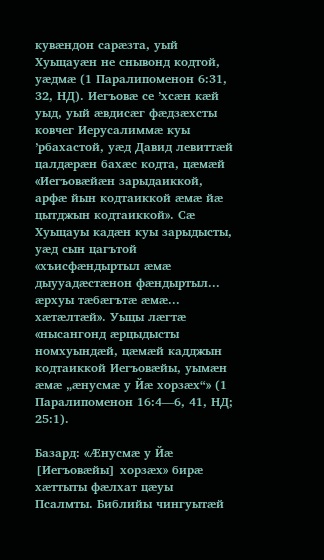кувӕндон сарӕзта, уый Хуыцауӕн не снывонд кодтой, уӕдмӕ (1 Паралипоменон 6:31, 32, НД). Иегъовӕ се ’хсӕн кӕй уыд, уый ӕвдисӕг фӕдзӕхсты ковчег Иерусалиммӕ куы ’рбахастой, уӕд Давид левиттӕй цалдӕрӕн бахӕс кодта, цӕмӕй «Иегъовӕйӕн зарыдаиккой, арфӕ йын кодтаиккой ӕмӕ йӕ цытджын кодтаиккой». Сӕ Хуыцауы кадӕн куы зарыдысты, уӕд сын цагътой «хъисфӕндыртыл ӕмӕ дыууадӕстӕнон фӕндыртыл... ӕрхуы тӕбӕгътӕ ӕмӕ... хӕтӕлтӕй». Уыцы лӕгтӕ «нысангонд ӕрцыдысты номхуындӕй, цӕмӕй кадджын кодтаиккой Иегъовӕйы, уымӕн ӕмӕ „ӕнусмӕ у Йӕ хорзӕх“» (1 Паралипоменон 16:4—6, 41, НД; 25:1).

Базард: «Ӕнусмӕ у Йӕ [Иегъовӕйы] хорзӕх» бирӕ хӕттыты фӕлхат цӕуы Псалмты. Библийы чингуытӕй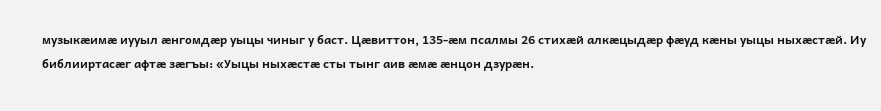музыкӕимӕ иууыл ӕнгомдӕр уыцы чиныг у баст. Цӕвиттон, 135-ӕм псалмы 26 стихӕй алкӕцыдӕр фӕуд кӕны уыцы ныхӕстӕй. Иу библииртасӕг афтӕ зӕгъы: «Уыцы ныхӕстӕ сты тынг аив ӕмӕ ӕнцон дзурӕн.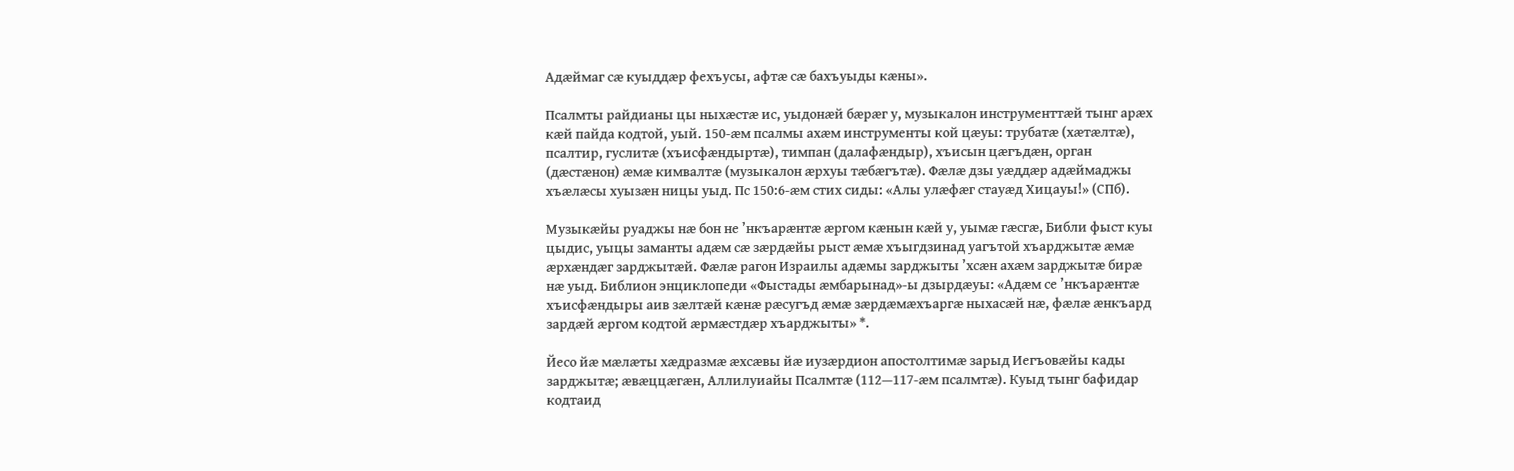Адӕймаг сӕ куыддӕр фехъусы, афтӕ сӕ бахъуыды кӕны».

Псалмты райдианы цы ныхӕстӕ ис, уыдонӕй бӕрӕг у, музыкалон инструменттӕй тынг арӕх кӕй пайда кодтой, уый. 150-ӕм псалмы ахӕм инструменты кой цӕуы: трубатӕ (хӕтӕлтӕ), псалтир, гуслитӕ (хъисфӕндыртӕ), тимпан (далафӕндыр), хъисын цӕгъдӕн, орган (дӕстӕнон) ӕмӕ кимвалтӕ (музыкалон ӕрхуы тӕбӕгътӕ). Фӕлӕ дзы уӕддӕр адӕймаджы хъӕлӕсы хуызӕн ницы уыд. Пс 150:6-ӕм стих сиды: «Алы улӕфӕг стауӕд Хицауы!» (СПб).

Музыкӕйы руаджы нӕ бон не ’нкъарӕнтӕ ӕргом кӕнын кӕй у, уымӕ гӕсгӕ, Библи фыст куы цыдис, уыцы заманты адӕм сӕ зӕрдӕйы рыст ӕмӕ хъыгдзинад уагътой хъарджытӕ ӕмӕ ӕрхӕндӕг зарджытӕй. Фӕлӕ рагон Израилы адӕмы зарджыты ’хсӕн ахӕм зарджытӕ бирӕ нӕ уыд. Библион энциклопеди «Фыстады ӕмбарынад»-ы дзырдӕуы: «Адӕм се ’нкъарӕнтӕ хъисфӕндыры аив зӕлтӕй кӕнӕ рӕсугъд ӕмӕ зӕрдӕмӕхъаргӕ ныхасӕй нӕ, фӕлӕ ӕнкъард зардӕй ӕргом кодтой ӕрмӕстдӕр хъарджыты» *.

Йесо йӕ мӕлӕты хӕдразмӕ ӕхсӕвы йӕ иузӕрдион апостолтимӕ зарыд Иегъовӕйы кады зарджытӕ; ӕвӕццӕгӕн, Аллилуиайы Псалмтӕ (112—117-ӕм псалмтӕ). Куыд тынг бафидар кодтаид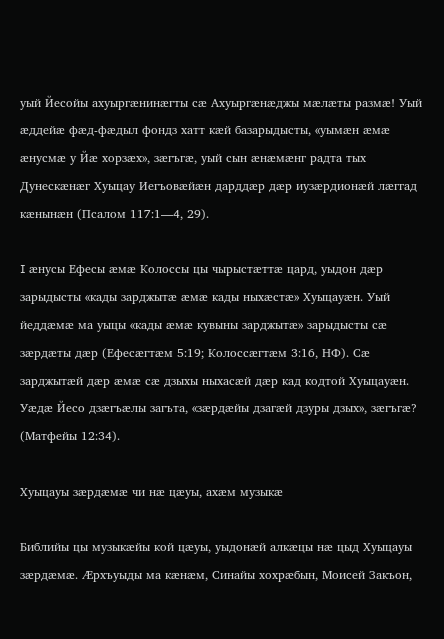уый Йесойы ахуыргӕнинӕгты сӕ Ахуыргӕнӕджы мӕлӕты размӕ! Уый ӕддейӕ фӕд-фӕдыл фондз хатт кӕй базарыдысты, «уымӕн ӕмӕ ӕнусмӕ у Йӕ хорзӕх», зӕгъгӕ, уый сын ӕнӕмӕнг радта тых Дунескӕнӕг Хуыцау Иегъовӕйӕн дарддӕр дӕр иузӕрдионӕй лӕггад кӕнынӕн (Псалом 117:1—4, 29).

I ӕнусы Ефесы ӕмӕ Колоссы цы чырыстӕттӕ цард, уыдон дӕр зарыдысты «кады зарджытӕ ӕмӕ кады ныхӕстӕ» Хуыцауӕн. Уый йеддӕмӕ ма уыцы «кады ӕмӕ кувыны зарджытӕ» зарыдысты сӕ зӕрдӕты дӕр (Ефесӕгтӕм 5:19; Колоссӕгтӕм 3:16, НФ). Сӕ зарджытӕй дӕр ӕмӕ сӕ дзыхы ныхасӕй дӕр кад кодтой Хуыцауӕн. Уӕдӕ Йесо дзӕгъӕлы загъта, «зӕрдӕйы дзагӕй дзуры дзых», зӕгъгӕ? (Матфейы 12:34).

Хуыцауы зӕрдӕмӕ чи нӕ цӕуы, ахӕм музыкӕ

Библийы цы музыкӕйы кой цӕуы, уыдонӕй алкӕцы нӕ цыд Хуыцауы зӕрдӕмӕ. Ӕрхъуыды ма кӕнӕм, Синайы хохрӕбын, Моисей Закъон,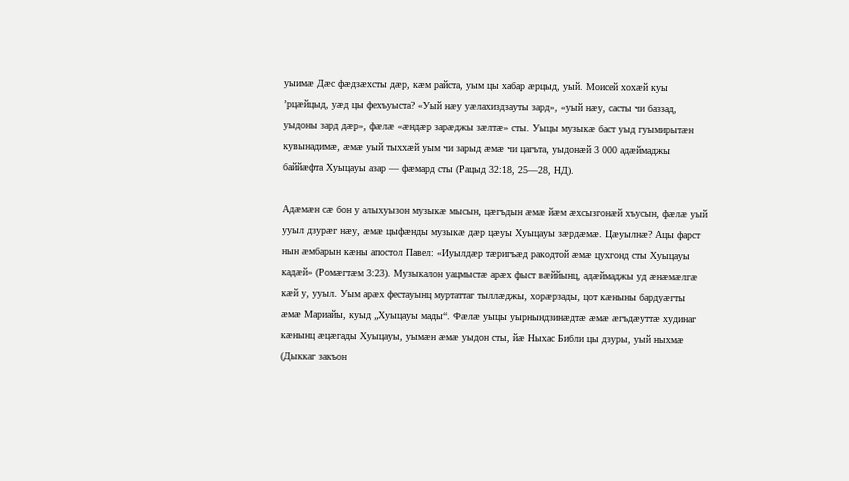уыимӕ Дӕс фӕдзӕхсты дӕр, кӕм райста, уым цы хабар ӕрцыд, уый. Моисей хохӕй куы ’рцӕйцыд, уӕд цы фехъуыста? «Уый нӕу уӕлахиздзауты зард», «уый нӕу, састы чи баззад, уыдоны зард дӕр», фӕлӕ «ӕндӕр зарӕджы зӕлтӕ» сты. Уыцы музыкӕ баст уыд гуымирытӕн кувынадимӕ, ӕмӕ уый тыххӕй уым чи зарыд ӕмӕ чи цагъта, уыдонӕй 3 000 адӕймаджы баййӕфта Хуыцауы азар — фӕмард сты (Рацыд 32:18, 25—28, НД).

Адӕмӕн сӕ бон у алыхуызон музыкӕ мысын, цӕгъдын ӕмӕ йӕм ӕхсызгонӕй хъусын, фӕлӕ уый ууыл дзурӕг нӕу, ӕмӕ цыфӕнды музыкӕ дӕр цӕуы Хуыцауы зӕрдӕмӕ. Цӕуылнӕ? Ацы фарст нын ӕмбарын кӕны апостол Павел: «Иуылдӕр тӕригъӕд ракодтой ӕмӕ цухгонд сты Хуыцауы кадӕй» (Ромӕгтӕм 3:23). Музыкалон уацмыстӕ арӕх фыст вӕййынц, адӕймаджы уд ӕнӕмӕлгӕ кӕй у, ууыл. Уым арӕх фестауынц муртаттаг тыллӕджы, хорӕрзады, цот кӕныны бардуӕгты ӕмӕ Мариайы, куыд „Хуыцауы мады“. Фӕлӕ уыцы уырнындзинӕдтӕ ӕмӕ ӕгъдӕуттӕ худинаг кӕнынц ӕцӕгады Хуыцауы, уымӕн ӕмӕ уыдон сты, йӕ Ныхас Библи цы дзуры, уый ныхмӕ (Дыккаг закъон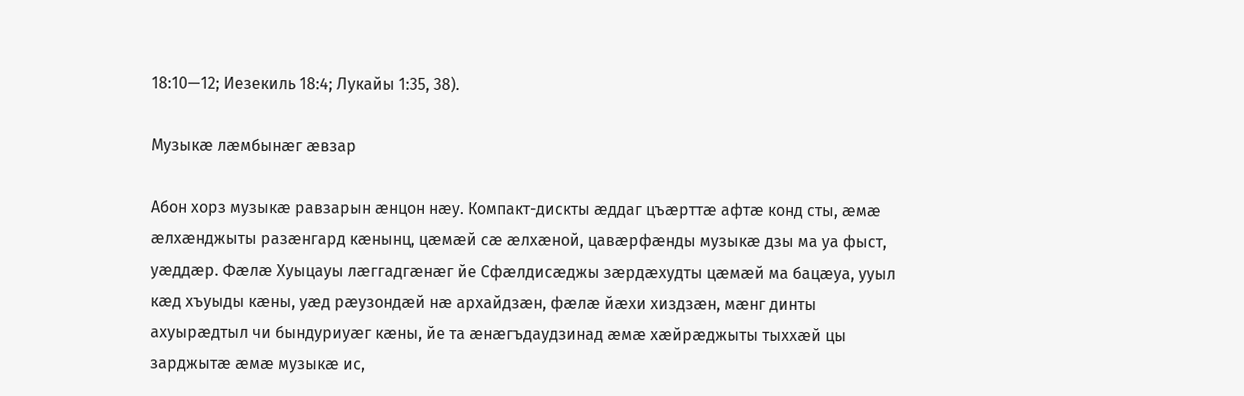18:10—12; Иезекиль 18:4; Лукайы 1:35, 38).

Музыкӕ лӕмбынӕг ӕвзар

Абон хорз музыкӕ равзарын ӕнцон нӕу. Компакт-дискты ӕддаг цъӕрттӕ афтӕ конд сты, ӕмӕ ӕлхӕнджыты разӕнгард кӕнынц, цӕмӕй сӕ ӕлхӕной, цавӕрфӕнды музыкӕ дзы ма уа фыст, уӕддӕр. Фӕлӕ Хуыцауы лӕггадгӕнӕг йе Сфӕлдисӕджы зӕрдӕхудты цӕмӕй ма бацӕуа, ууыл кӕд хъуыды кӕны, уӕд рӕузондӕй нӕ архайдзӕн, фӕлӕ йӕхи хиздзӕн, мӕнг динты ахуырӕдтыл чи бындуриуӕг кӕны, йе та ӕнӕгъдаудзинад ӕмӕ хӕйрӕджыты тыххӕй цы зарджытӕ ӕмӕ музыкӕ ис,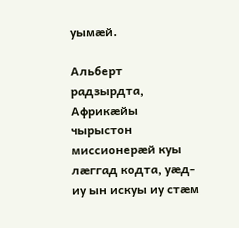уымӕй.

Альберт радзырдта, Африкӕйы чырыстон миссионерӕй куы лӕггад кодта, уӕд-иу ын искуы иу стӕм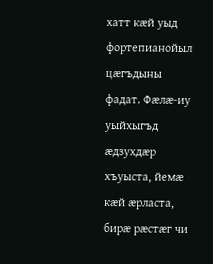хатт кӕй уыд фортепианойыл цӕгъдыны фадат. Фӕлӕ-иу уыйхыгъд ӕдзухдӕр хъуыста, йемӕ кӕй ӕрласта, бирӕ рӕстӕг чи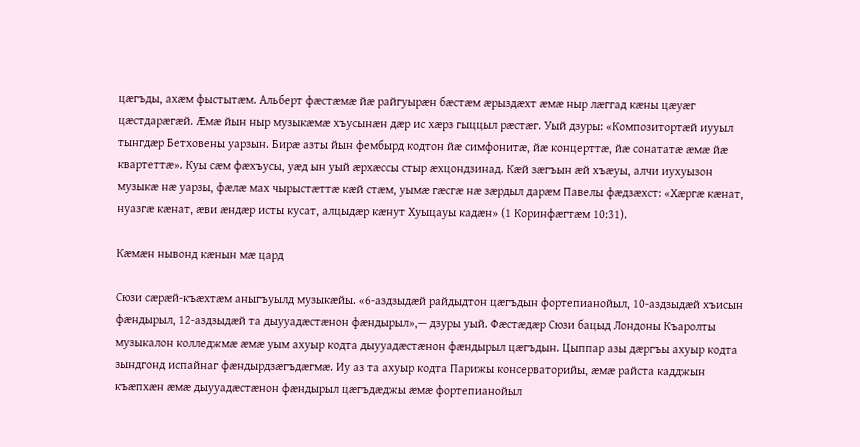цӕгъды, ахӕм фыстытӕм. Альберт фӕстӕмӕ йӕ райгуырӕн бӕстӕм ӕрыздӕхт ӕмӕ ныр лӕггад кӕны цӕуӕг цӕстдарӕгӕй. Ӕмӕ йын ныр музыкӕмӕ хъусынӕн дӕр ис хӕрз гыццыл рӕстӕг. Уый дзуры: «Композитортӕй иууыл тынгдӕр Бетховены уарзын. Бирӕ азты йын фембырд кодтон йӕ симфонитӕ, йӕ концерттӕ, йӕ сонататӕ ӕмӕ йӕ квартеттӕ». Куы сӕм фӕхъусы, уӕд ын уый ӕрхӕссы стыр ӕхцондзинад. Кӕй зӕгъын ӕй хъӕуы, алчи иухуызон музыкӕ нӕ уарзы, фӕлӕ мах чырыстӕттӕ кӕй стӕм, уымӕ гӕсгӕ нӕ зӕрдыл дарӕм Павелы фӕдзӕхст: «Хӕргӕ кӕнат, нуазгӕ кӕнат, ӕви ӕндӕр исты кусат, алцыдӕр кӕнут Хуыцауы кадӕн» (1 Коринфӕгтӕм 10:31).

Кӕмӕн нывонд кӕнын мӕ цард

Сюзи сӕрӕй-къӕхтӕм аныгъуылд музыкӕйы. «6-аздзыдӕй райдыдтон цӕгъдын фортепианойыл, 10-аздзыдӕй хъисын фӕндырыл, 12-аздзыдӕй та дыууадӕстӕнон фӕндырыл»,— дзуры уый. Фӕстӕдӕр Сюзи бацыд Лондоны Къаролты музыкалон колледжмӕ ӕмӕ уым ахуыр кодта дыууадӕстӕнон фӕндырыл цӕгъдын. Цыппар азы дӕргъы ахуыр кодта зындгонд испайнаг фӕндырдзӕгъдӕгмӕ. Иу аз та ахуыр кодта Парижы консерваторийы, ӕмӕ райста кадджын къӕпхӕн ӕмӕ дыууадӕстӕнон фӕндырыл цӕгъдӕджы ӕмӕ фортепианойыл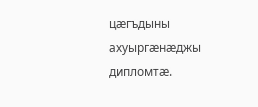цӕгъдыны ахуыргӕнӕджы дипломтӕ.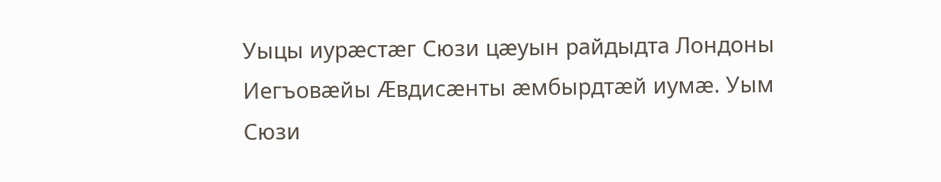Уыцы иурӕстӕг Сюзи цӕуын райдыдта Лондоны Иегъовӕйы Ӕвдисӕнты ӕмбырдтӕй иумӕ. Уым Сюзи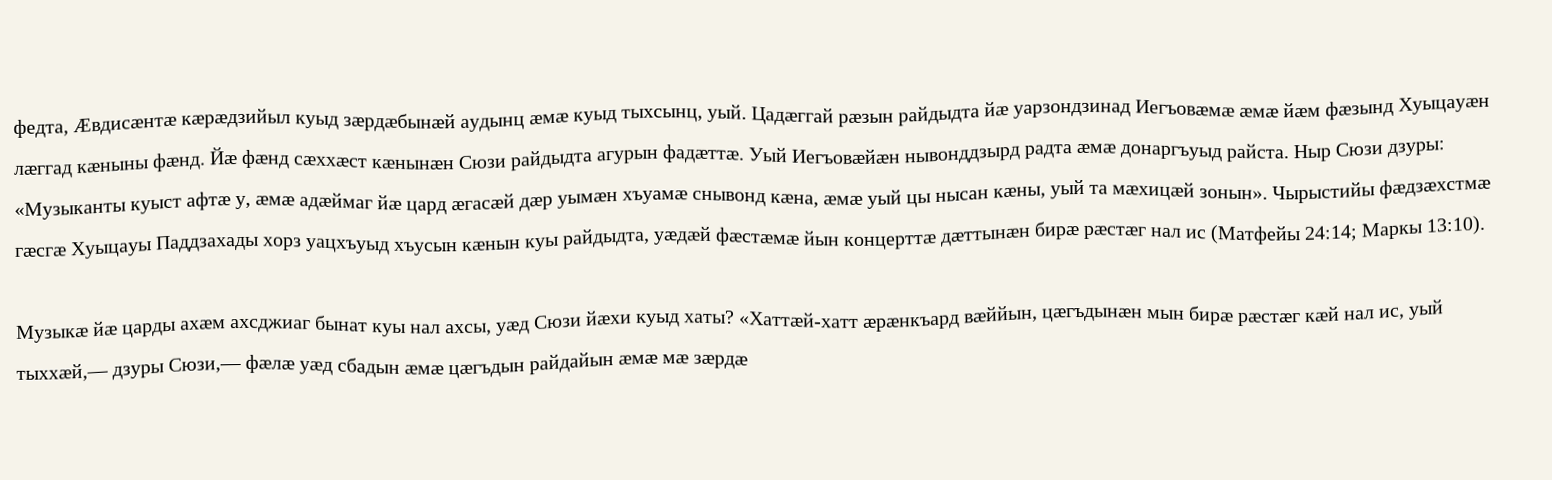федта, Ӕвдисӕнтӕ кӕрӕдзийыл куыд зӕрдӕбынӕй аудынц ӕмӕ куыд тыхсынц, уый. Цадӕггай рӕзын райдыдта йӕ уарзондзинад Иегъовӕмӕ ӕмӕ йӕм фӕзынд Хуыцауӕн лӕггад кӕныны фӕнд. Йӕ фӕнд сӕххӕст кӕнынӕн Сюзи райдыдта агурын фадӕттӕ. Уый Иегъовӕйӕн нывонддзырд радта ӕмӕ донаргъуыд райста. Ныр Сюзи дзуры: «Музыканты куыст афтӕ у, ӕмӕ адӕймаг йӕ цард ӕгасӕй дӕр уымӕн хъуамӕ снывонд кӕна, ӕмӕ уый цы нысан кӕны, уый та мӕхицӕй зонын». Чырыстийы фӕдзӕхстмӕ гӕсгӕ Хуыцауы Паддзахады хорз уацхъуыд хъусын кӕнын куы райдыдта, уӕдӕй фӕстӕмӕ йын концерттӕ дӕттынӕн бирӕ рӕстӕг нал ис (Матфейы 24:14; Маркы 13:10).

Музыкӕ йӕ царды ахӕм ахсджиаг бынат куы нал ахсы, уӕд Сюзи йӕхи куыд хаты? «Хаттӕй-хатт ӕрӕнкъард вӕййын, цӕгъдынӕн мын бирӕ рӕстӕг кӕй нал ис, уый тыххӕй,— дзуры Сюзи,— фӕлӕ уӕд сбадын ӕмӕ цӕгъдын райдайын ӕмӕ мӕ зӕрдӕ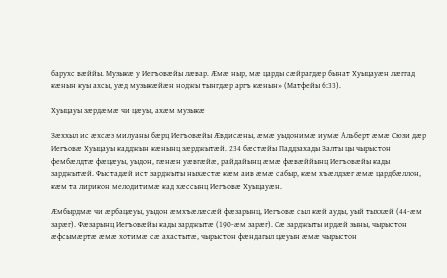барухс вӕййы. Музыкӕ у Иегъовӕйы лӕвар. Ӕмӕ ныр, мӕ царды сӕйрагдӕр бынат Хуыцауӕн лӕггад кӕнын куы ахсы, уӕд музыкӕйӕн ноджы тынгдӕр аргъ кӕнын» (Матфейы 6:33).

Хуыцауы зӕрдӕмӕ чи цӕуы, ахӕм музыкӕ

Зӕххыл ис ӕхсӕз милуаны бӕрц Иегъовӕйы Ӕвдисӕны, ӕмӕ уыдонимӕ иумӕ Альберт ӕмӕ Сюзи дӕр Иегъовӕ Хуыцауы кадджын кӕнынц зӕрджытӕй. 234 бӕстӕйы Паддзахады Залты цы чырыстон фембӕлдтӕ фӕцӕуы, уыдон, гӕнӕн уӕвгӕйӕ, райдайынц ӕмӕ фӕвӕййынц Иегъовӕйы кады зарджытӕй. Фыстадӕй ист зарджыты ныхӕстӕ кӕм аив ӕмӕ сабыр, кӕм хъӕлдзӕг ӕмӕ цардбӕллон, кӕм та лирикон мелодитимӕ кад хӕссынц Иегъовӕ Хуыцауӕн.

Ӕмбырдмӕ чи ӕрбацӕуы, уыдон ӕмхъӕлӕсӕй фӕзарынц, Иегъовӕ сыл кӕй ауды, уый тыххӕй (44-ӕм зарӕг). Фӕзарынц Иегъовӕйы кады зарджытӕ (190-ӕм зарӕг). Сӕ зарджыты ирдӕй зыны, чырыстон ӕфсымӕртӕ ӕмӕ хотимӕ сӕ ахастытӕ, чырыстон фӕндагыл цӕуын ӕмӕ чырыстон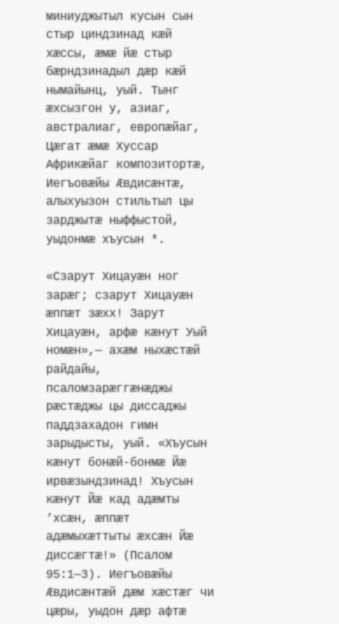миниуджытыл кусын сын стыр циндзинад кӕй хӕссы, ӕмӕ йӕ стыр бӕрндзинадыл дӕр кӕй нымайынц, уый. Тынг ӕхсызгон у, азиаг, австралиаг, европӕйаг, Цӕгат ӕмӕ Хуссар Африкӕйаг композитортӕ, Иегъовӕйы Ӕвдисӕнтӕ, алыхуызон стильтыл цы зарджытӕ ныффыстой, уыдонмӕ хъусын *.

«Сзарут Хицауӕн ног зарӕг; сзарут Хицауӕн ӕппӕт зӕхх! Зарут Хицауӕн, арфӕ кӕнут Уый номӕн»,— ахӕм ныхӕстӕй райдайы, псаломзарӕггӕнӕджы рӕстӕджы цы диссаджы паддзахадон гимн зарыдысты, уый. «Хъусын кӕнут бонӕй-бонмӕ Йӕ ирвӕзындзинад! Хъусын кӕнут Йӕ кад адӕмты ’хсӕн, ӕппӕт адӕмыхӕттыты ӕхсӕн Йӕ диссӕгтӕ!» (Псалом 95:1—3). Иегъовӕйы Ӕвдисӕнтӕй дӕм хӕстӕг чи цӕры, уыдон дӕр афтӕ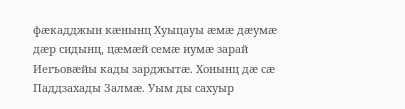фӕкадджын кӕнынц Хуыцауы ӕмӕ дӕумӕ дӕр сидынц, цӕмӕй семӕ иумӕ зарай Иегъовӕйы кады зарджытӕ. Хонынц дӕ сӕ Паддзахады Залмӕ. Уым ды сахуыр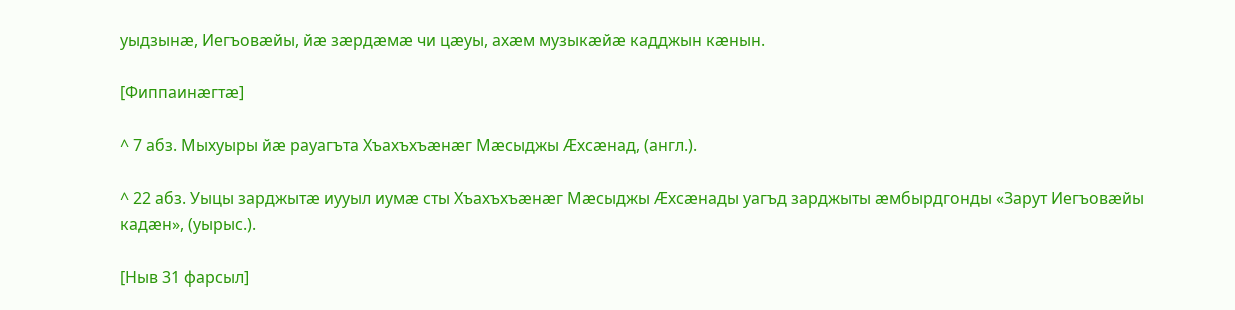уыдзынӕ, Иегъовӕйы, йӕ зӕрдӕмӕ чи цӕуы, ахӕм музыкӕйӕ кадджын кӕнын.

[Фиппаинӕгтӕ]

^ 7 абз. Мыхуыры йӕ рауагъта Хъахъхъӕнӕг Мӕсыджы Ӕхсӕнад, (англ.).

^ 22 абз. Уыцы зарджытӕ иууыл иумӕ сты Хъахъхъӕнӕг Мӕсыджы Ӕхсӕнады уагъд зарджыты ӕмбырдгонды «Зарут Иегъовӕйы кадӕн», (уырыс.).

[Ныв 31 фарсыл]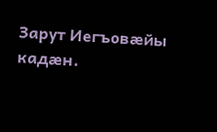Зарут Иегъовӕйы кадӕн.